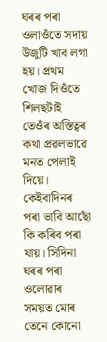ঘৰৰ পৰা ওলাওঁতে সদায় উজুটি খাব লগা হয়। প্রথম
খোজ দিওঁতে শিলছটাই তেওঁৰ অস্তিত্বৰ কথা প্রৱলভাৱে মনত পেলাই দিয়ে। কেইবাদিনৰ
পৰা ভাবি আছোঁ কি কৰিব পৰা যায়। সিদিনা ঘৰৰ পৰা ওলোৱাৰ সময়ত মোৰ তেনে কোনো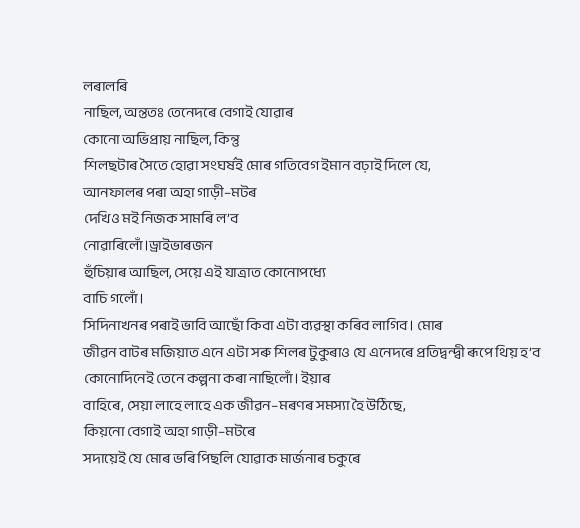লৰালৰি
নাছিল, অন্ততঃ তেনেদৰে বেগাই যোৱাৰ
কোনো অভিপ্রায় নাছিল, কিন্তু
শিলছটাৰ সৈতে হোৱা সংঘর্ষই মোৰ গতিবেগ ইমান বঢ়াই দিলে যে,
আনফালৰ পৰা অহা গাড়ী–মটৰ
দেখিও মই নিজক সামৰি ল’ব
নোৱাৰিলোঁ।ড্রাইভাৰজন
হুঁচিয়াৰ আছিল, সেয়ে এই যাত্রাত কোনোপধ্যে
বাচি গলোঁ।
সিদিনাখনৰ পৰাই ভাবি আছোঁ কিবা এটা ব্যৱস্থা কৰিব লাগিব। মোৰ
জীৱন বাটৰ মজিয়াত এনে এটা সৰু শিলৰ টুকুৰাও যে এনেদৰে প্রতিদ্বন্দ্বী ৰূপে থিয় হ’ব কোনোদিনেই তেনে কল্পনা কৰা নাছিলোঁ। ইয়াৰ
বাহিৰে, সেয়া লাহে লাহে এক জীৱন–মৰণৰ সমস্যা হৈ উঠিছে,
কিয়নো বেগাই অহা গাড়ী–মটৰে
সদায়েই যে মোৰ ভৰি পিছলি যোৱাক মার্জনাৰ চকুৰে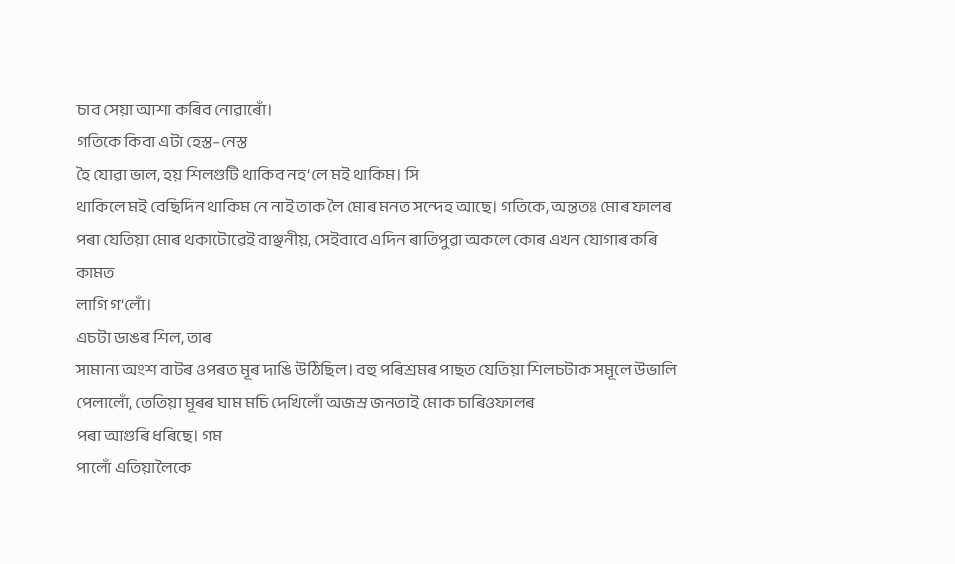চাব সেয়া আশা কৰিব নোৱাৰোঁ।
গতিকে কিবা এটা হেস্ত–নেস্ত
হৈ যোৱা ভাল, হয় শিলগুটি থাকিব নহ’লে মই থাকিম। সি
থাকিলে মই বেছিদিন থাকিম নে নাই তাক লৈ মোৰ মনত সন্দেহ আছে। গতিকে, অন্ততঃ মোৰ ফালৰ পৰা যেতিয়া মোৰ থকাটোৱেই বাঞ্ছনীয়, সেইবাবে এদিন ৰাতিপুৱা অকলে কোৰ এখন যোগাৰ কৰি কামত
লাগি গ’লোঁ।
এচটা ডাঙৰ শিল, তাৰ
সামান্য অংশ বাটৰ ওপৰত মূৰ দাঙি উঠিছিল। বহু পৰিশ্রমৰ পাছত যেতিয়া শিলচটাক সমূলে উভালি পেলালোঁ, তেতিয়া মূৰৰ ঘাম মচি দেখিলোঁ অজস্র জনতাই মোক চাৰিওফালৰ
পৰা আগুৰি ধৰিছে। গম
পালোঁ এতিয়ালৈকে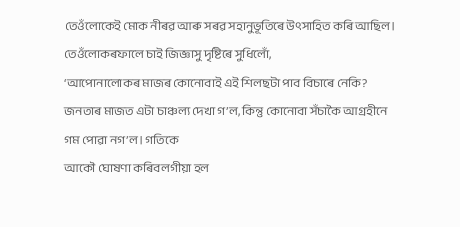তেওঁলোকেই মোক নীৰৱ আৰু সৰৱ সহানুভূতিৰে উৎসাহিত কৰি আছিল।
তেওঁলোকৰফালে চাই জিজ্ঞাসু দৃষ্টিৰে সুধিলোঁ,
‘আপোনালোকৰ মাজৰ কোনোবাই এই শিলছটা পাব বিচাৰে নেকি?
জনতাৰ মাজত এটা চাঞ্চল্য দেখা গ’ল, কিন্তু কোনোবা সঁচাকৈ আগ্রহীনে
গম পোৱা নগ’ল। গতিকে
আকৌ ঘোষণা কৰিবলগীয়া হল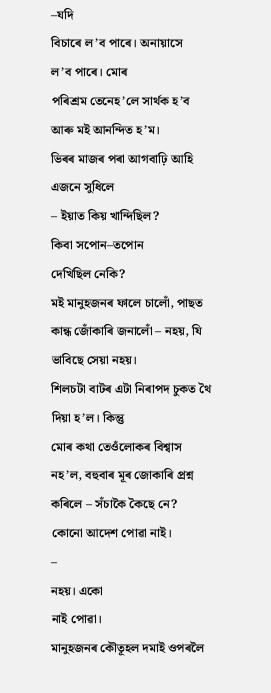–যদি
বিচাৰে ল’ব পাৰে। অনায়াসে
ল’ব পাৰে। মোৰ
পৰিশ্রম তেনেহ’লে সার্থক হ’ব আৰু মই আনন্দিত হ’ম।
ভিৰৰ মাজৰ পৰা আগবাঢ়ি আহি এজনে সুধিলে
– ইয়াত কিয় খান্দিছিল?
কিবা সপোন–তপোন
দেখিছিল নেকি?
মই মানুহজনৰ ফালে চালোঁ, পাছত
কান্ধ জোঁকাৰি জনালোঁ – নহয়, যি ভাবিছে সেয়া নহয়।
শিলচটা বাটৰ এটা নিৰাপদ চুকত থৈ দিয়া হ’ল। কিন্তু
মোৰ কথা তেওঁলোকৰ বিশ্বাস নহ’ল, বহুবাৰ মূৰ জোকাৰি প্রশ্ন কৰিলে – সঁচাকৈ কৈছে নে?
কোনো আদেশ পোৱা নাই।
–
নহয়। একো
নাই পোৱা।
মানুহজনৰ কৌতূহল দমাই ওপৰলৈ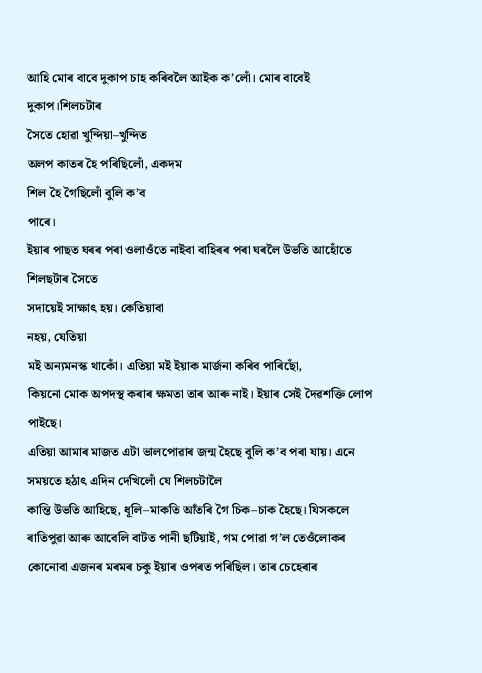আহি মোৰ বাবে দুকাপ চাহ কৰিবলৈ আইক ক’লোঁ। মোৰ বাবেই দুকাপ।শিলচটাৰ
সৈতে হোৱা খুন্দিয়া–খুন্দিত
অলপ কাতৰ হৈ পৰিছিলোঁ, একদম
শিল হৈ গৈছিলোঁ বুলি ক’ব
পাৰে।
ইয়াৰ পাছত ঘৰৰ পৰা ওলাওঁতে নাইবা বাহিৰৰ পৰা ঘৰলৈ উভতি আহোঁতে শিলছটাৰ সৈতে
সদায়েই সাক্ষাৎ হয়। কেতিয়াবা
নহয়, যেতিয়া
মই অন্যমনস্ক থাকোঁ। এতিয়া মই ইয়াক মার্জনা কৰিব পাৰিছোঁ,
কিয়নো মোক অপদস্থ কৰাৰ ক্ষমতা তাৰ আৰু নাই। ইয়াৰ সেই দৈৱশক্তি লোপ পাইছে।
এতিয়া আমাৰ মাজত এটা ভালপোৱাৰ জন্ম হৈছে বুলি ক’ব পৰা যায়। এনে
সময়তে হঠাৎ এদিন দেখিলোঁ যে শিলচটালৈ
কান্তি উভতি আহিছে, ধূলি–মাকতি আঁতৰি গৈ চিক–চাক হৈছে। যিসকলে
ৰাতিপুৱা আৰু আবেলি বাটত পানী ছটিয়াই, গম পোৱা গ’ল তেওঁলোকৰ কোনোবা এজনৰ মৰমৰ চকু ইয়াৰ ওপৰত পৰিছিল। তাৰ চেহেৰাৰ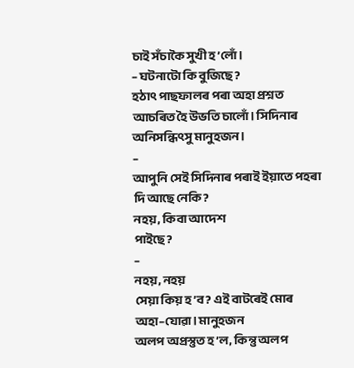চাই সঁচাকৈ সুখী হ’লোঁ।
– ঘটনাটো কি বুজিছে?
হঠাৎ পাছফালৰ পৰা অহা প্রশ্নত
আচৰিত হৈ উভতি চালোঁ। সিদিনাৰ অনিসন্ধিৎসু মানুহজন।
–
আপুনি সেই সিদিনাৰ পৰাই ইয়াতে পহৰা দি আছে নেকি?
নহয়, কিবা আদেশ
পাইছে?
–
নহয়, নহয়
সেয়া কিয় হ’ব? এই বাটৰেই মোৰ অহা–যোৱা। মানুহজন
অলপ অপ্রস্তুত হ’ল, কিন্তু অলপ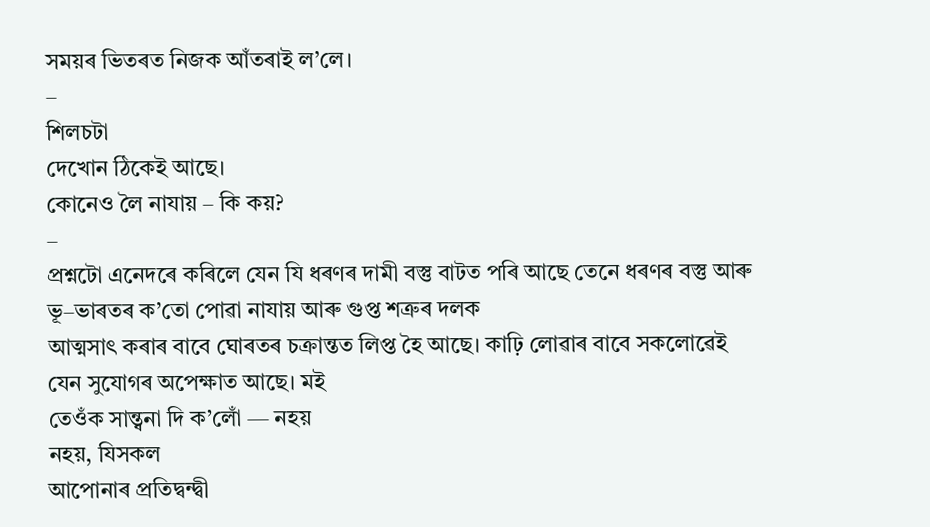সময়ৰ ভিতৰত নিজক আঁতৰাই ল’লে।
–
শিলচটা
দেখোন ঠিকেই আছে।
কোনেও লৈ নাযায় – কি কয়?
–
প্রশ্নটো এনেদৰে কৰিলে যেন যি ধৰণৰ দামী বস্তু বাটত পৰি আছে তেনে ধৰণৰ বস্তু আৰু ভূ–ভাৰতৰ ক’তো পোৱা নাযায় আৰু গুপ্ত শত্ৰুৰ দলক
আত্মসাৎ কৰাৰ বাবে ঘোৰতৰ চক্রান্তত লিপ্ত হৈ আছে। কাঢ়ি লোৱাৰ বাবে সকলোৱেই যেন সুযোগৰ অপেক্ষাত আছে। মই
তেওঁক সান্ত্বনা দি ক’লোঁ — নহয়
নহয়, যিসকল
আপোনাৰ প্রতিদ্বন্দ্বী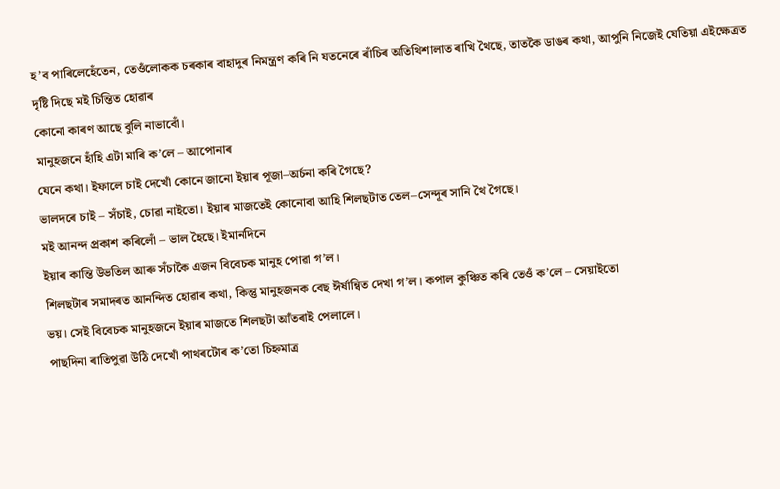হ’ব পাৰিলেহেঁতেন, তেওঁলোকক চৰকাৰ বাহাদুৰ নিমন্ত্রণ কৰি নি যতনেৰে ৰাঁচিৰ অতিথিশালাত ৰাখি থৈছে, তাতকৈ ডাঙৰ কথা, আপুনি নিজেই যেতিয়া এইক্ষেত্রত
দৃষ্টি দিছে মই চিন্তিত হোৱাৰ
কোনো কাৰণ আছে বুলি নাভাবোঁ।
মানুহজনে হাঁহি এটা মাৰি ক’লে – আপোনাৰ
যেনে কথা। ইফালে চাই দেখোঁ কোনে জানো ইয়াৰ পূজা–অর্চনা কৰি গৈছে?
ভালদৰে চাই – সঁচাই, চোৱা নাইতো। ইয়াৰ মাজতেই কোনোবা আহি শিলছটাত তেল–সেন্দূৰ সানি থৈ গৈছে।
মই আনন্দ প্রকাশ কৰিলোঁ – ভাল হৈছে। ইমানদিনে
ইয়াৰ কান্তি উভতিল আৰু সঁচাকৈ এজন বিবেচক মানুহ পোৱা গ’ল।
শিলছটাৰ সমাদৰত আনন্দিত হোৱাৰ কথা, কিন্তু মানুহজনক বেছ ঈর্ষান্বিত দেখা গ’ল। কপাল কুঞ্চিত কৰি তেওঁ ক’লে – সেয়াইতো
ভয়। সেই বিবেচক মানুহজনে ইয়াৰ মাজতে শিলছটা আঁতৰাই পেলালে।
পাছদিনা ৰাতিপুৱা উঠি দেখোঁ পাথৰটোৰ ক’তো চিহ্নমাত্র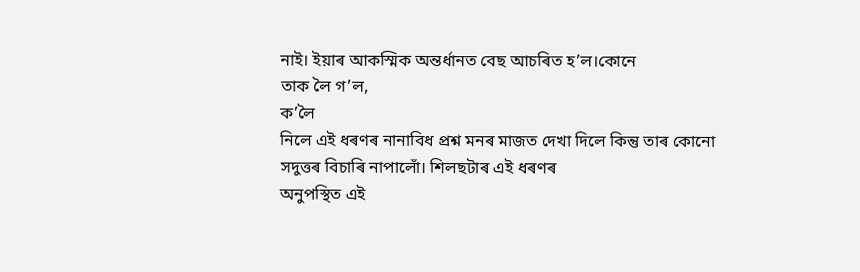নাই। ইয়াৰ আকস্মিক অন্তর্ধানত বেছ আচৰিত হ’ল।কোনে
তাক লৈ গ’ল,
ক’লৈ
নিলে এই ধৰণৰ নানাবিধ প্রশ্ন মনৰ মাজত দেখা দিলে কিন্তু তাৰ কোনো সদুত্তৰ বিচাৰি নাপালোঁ। শিলছটাৰ এই ধৰণৰ
অনুপস্থিত এই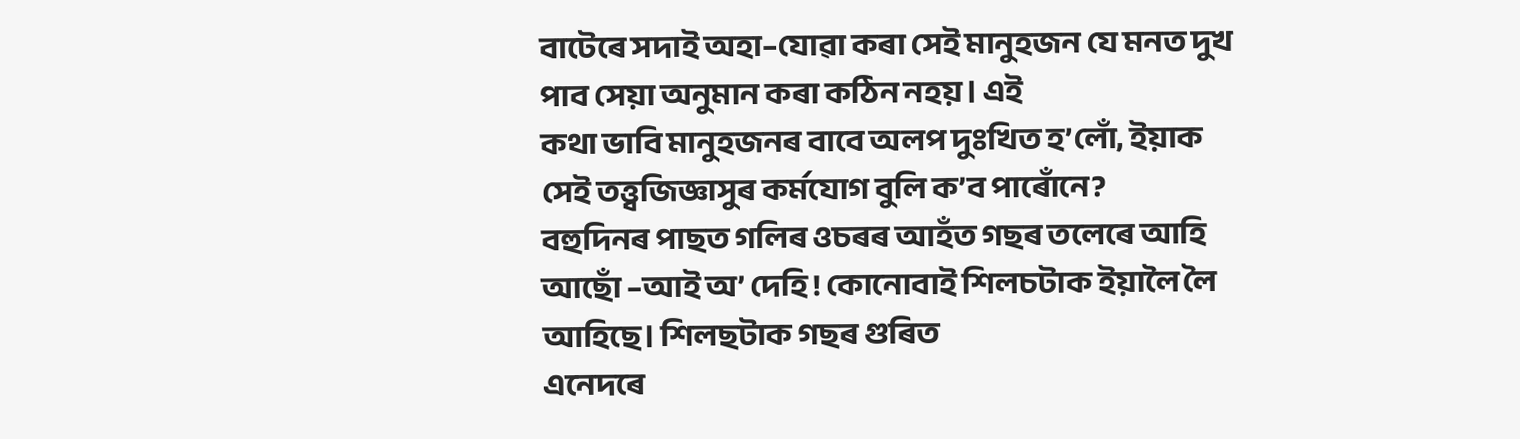বাটেৰে সদাই অহা–যোৱা কৰা সেই মানুহজন যে মনত দুখ পাব সেয়া অনুমান কৰা কঠিন নহয়। এই
কথা ভাবি মানুহজনৰ বাবে অলপ দুঃখিত হ’লোঁ, ইয়াক
সেই তত্ত্বজিজ্ঞাসুৰ কর্মযোগ বুলি ক’ব পাৰোঁনে?
বহুদিনৰ পাছত গলিৰ ওচৰৰ আহঁত গছৰ তলেৰে আহি আছোঁ –আই অ’ দেহি ! কোনোবাই শিলচটাক ইয়ালৈ লৈ আহিছে। শিলছটাক গছৰ গুৰিত
এনেদৰে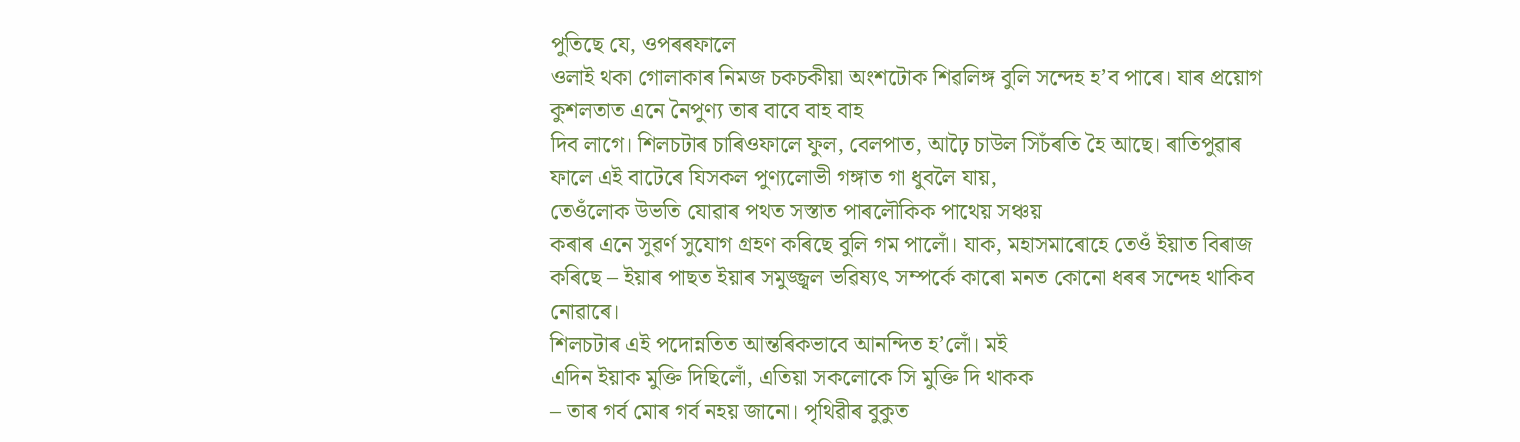পুতিছে যে, ওপৰৰফালে
ওলাই থকা গোলাকাৰ নিমজ চকচকীয়া অংশটোক শিৱলিঙ্গ বুলি সন্দেহ হ’ব পাৰে। যাৰ প্রয়োগ কুশলতাত এনে নৈপুণ্য তাৰ বাবে বাহ বাহ
দিব লাগে। শিলচটাৰ চাৰিওফালে ফুল, বেলপাত, আঢ়ৈ চাউল সিচঁৰতি হৈ আছে। ৰাতিপুৱাৰ
ফালে এই বাটেৰে যিসকল পুণ্যলোভী গঙ্গাত গা ধুবলৈ যায়,
তেওঁলোক উভতি যোৱাৰ পথত সস্তাত পাৰলৌকিক পাথেয় সঞ্চয়
কৰাৰ এনে সুৱর্ণ সুযোগ গ্রহণ কৰিছে বুলি গম পালোঁ। যাক, মহাসমাৰোহে তেওঁ ইয়াত বিৰাজ কৰিছে – ইয়াৰ পাছত ইয়াৰ সমুজ্জ্বল ভৱিষ্যৎ সম্পর্কে কাৰো মনত কোনো ধৰৰ সন্দেহ থাকিব
নোৱাৰে।
শিলচটাৰ এই পদোন্নতিত আন্তৰিকভাবে আনন্দিত হ’লোঁ। মই
এদিন ইয়াক মুক্তি দিছিলোঁ, এতিয়া সকলোকে সি মুক্তি দি থাকক
– তাৰ গর্ব মোৰ গর্ব নহয় জানো। পৃথিৱীৰ বুকুত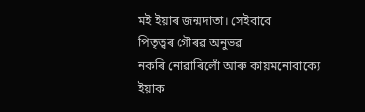মই ইয়াৰ জন্মদাতা। সেইবাবে
পিতৃত্বৰ গৌৰৱ অনুভৱ
নকৰি নোৱাৰিলোঁ আৰু কায়মনোবাক্যে
ইয়াক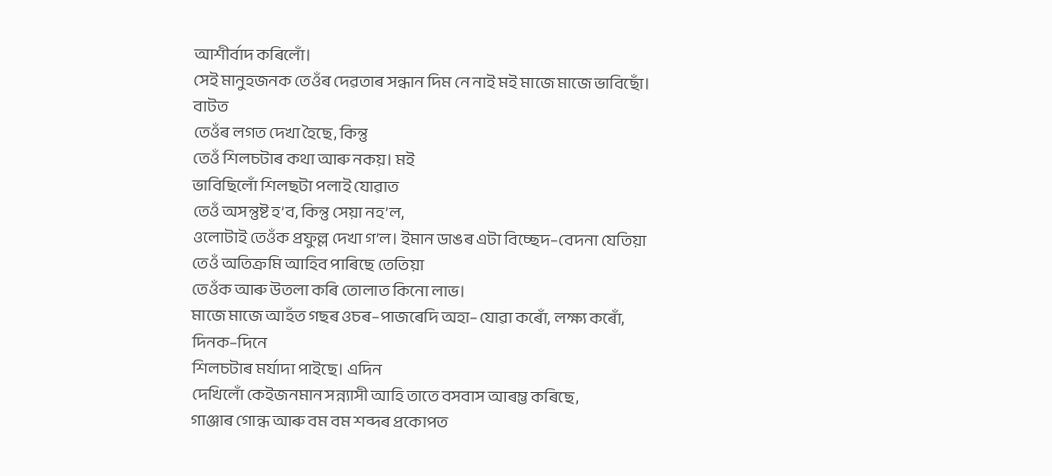আশীর্বাদ কৰিলোঁ।
সেই মানুহজনক তেওঁৰ দেৱতাৰ সন্ধান দিম নে নাই মই মাজে মাজে ভাবিছোঁ। বাটত
তেওঁৰ লগত দেখা হৈছে, কিন্তু
তেওঁ শিলচটাৰ কথা আৰু নকয়। মই
ভাবিছিলোঁ শিলছটা পলাই যোৱাত
তেওঁ অসন্তুষ্ট হ’ব, কিন্তু সেয়া নহ’ল,
ওলোটাই তেওঁক প্রফুল্ল দেখা গ’ল। ইমান ডাঙৰ এটা বিচ্ছেদ–বেদনা যেতিয়া তেওঁ অতিক্রমি আহিব পাৰিছে তেতিয়া
তেওঁক আৰু উতলা কৰি তোলাত কিনো লাভ।
মাজে মাজে আহঁত গছৰ ওচৰ–পাজৰেদি অহা–যোৱা কৰোঁ, লক্ষ্য কৰোঁ, দিনক–দিনে
শিলচটাৰ মর্যাদা পাইছে। এদিন
দেখিলোঁ কেইজনমান সন্ন্যাসী আহি তাতে বসবাস আৰম্ভ কৰিছে,
গাঞ্জাৰ গোন্ধ আৰু বম বম শব্দৰ প্ৰকোপত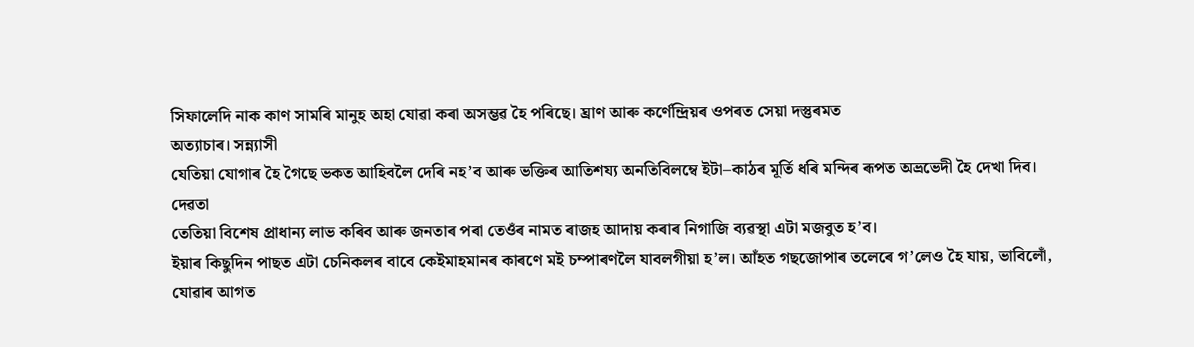সিফালেদি নাক কাণ সামৰি মানুহ অহা যোৱা কৰা অসম্ভৱ হৈ পৰিছে। ঘ্রাণ আৰু কর্ণেন্দ্রিয়ৰ ওপৰত সেয়া দস্তুৰমত
অত্যাচাৰ। সন্ন্যাসী
যেতিয়া যোগাৰ হৈ গৈছে ভকত আহিবলৈ দেৰি নহ’ব আৰু ভক্তিৰ আতিশয্য অনতিবিলম্বে ইটা–কাঠৰ মূর্তি ধৰি মন্দিৰ ৰূপত অভ্রভেদী হৈ দেখা দিব। দেৱতা
তেতিয়া বিশেষ প্রাধান্য লাভ কৰিব আৰু জনতাৰ পৰা তেওঁৰ নামত ৰাজহ আদায় কৰাৰ নিগাজি ব্যৱস্থা এটা মজবুত হ’ব।
ইয়াৰ কিছুদিন পাছত এটা চেনিকলৰ বাবে কেইমাহমানৰ কাৰণে মই চম্পাৰণলৈ যাবলগীয়া হ’ল। আঁহত গছজোপাৰ তলেৰে গ’লেও হৈ যায়, ভাবিলোঁ, যোৱাৰ আগত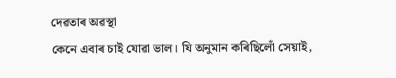দেৱতাৰ অৱস্থা
কেনে এবাৰ চাই যোৱা ভাল। যি অনুমান কৰিছিলোঁ সেয়াই,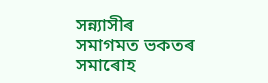সন্ন্যাসীৰ সমাগমত ভকতৰ সমাৰোহ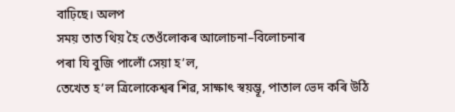বাঢ়িছে। অলপ
সময় তাত থিয় হৈ তেওঁলোকৰ আলোচনা–বিলোচনাৰ
পৰা যি বুজি পালোঁ সেয়া হ’ল,
তেখেত হ’ল ত্রিলোকেশ্বৰ শিৱ, সাক্ষাৎ স্বয়ম্ভূ, পাতাল ভেদ কৰি উঠি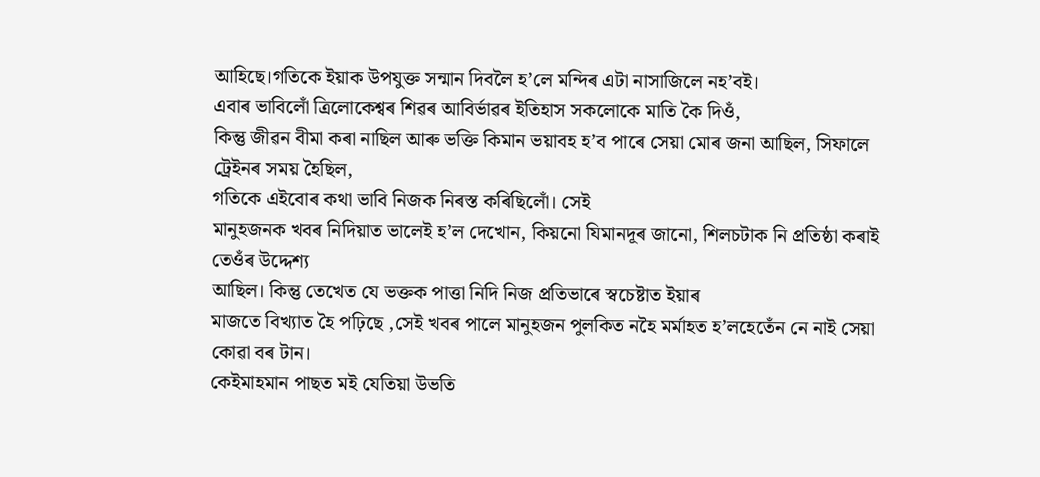আহিছে।গতিকে ইয়াক উপযুক্ত সন্মান দিবলৈ হ’লে মন্দিৰ এটা নাসাজিলে নহ’বই।
এবাৰ ভাবিলোঁ ত্রিলোকেশ্বৰ শিৱৰ আবির্ভাৱৰ ইতিহাস সকলোকে মাতি কৈ দিওঁ,
কিন্তু জীৱন বীমা কৰা নাছিল আৰু ভক্তি কিমান ভয়াবহ হ’ব পাৰে সেয়া মোৰ জনা আছিল, সিফালে ট্রেইনৰ সময় হৈছিল,
গতিকে এইবোৰ কথা ভাবি নিজক নিৰস্ত কৰিছিলোঁ। সেই
মানুহজনক খবৰ নিদিয়াত ভালেই হ’ল দেখোন, কিয়নো যিমানদূৰ জানো, শিলচটাক নি প্রতিষ্ঠা কৰাই তেওঁৰ উদ্দেশ্য
আছিল। কিন্তু তেখেত যে ভক্তক পাত্তা নিদি নিজ প্রতিভাৰে স্বচেষ্টাত ইয়াৰ
মাজতে বিখ্যাত হৈ পঢ়িছে ,সেই খবৰ পালে মানুহজন পুলকিত নহৈ মর্মাহত হ’লহেতেঁন নে নাই সেয়া কোৱা বৰ টান।
কেইমাহমান পাছত মই যেতিয়া উভতি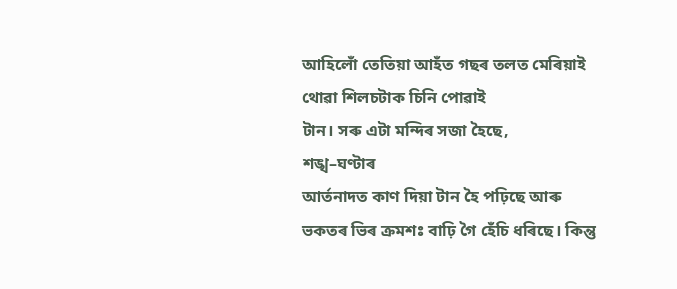আহিলোঁ তেতিয়া আহঁত গছৰ তলত মেৰিয়াই
থোৱা শিলচটাক চিনি পোৱাই
টান। সৰু এটা মন্দিৰ সজা হৈছে,
শঙ্খ–ঘণ্টাৰ
আর্তনাদত কাণ দিয়া টান হৈ পঢ়িছে আৰু
ভকতৰ ভিৰ ক্রমশঃ বাঢ়ি গৈ হেঁচি ধৰিছে। কিন্তু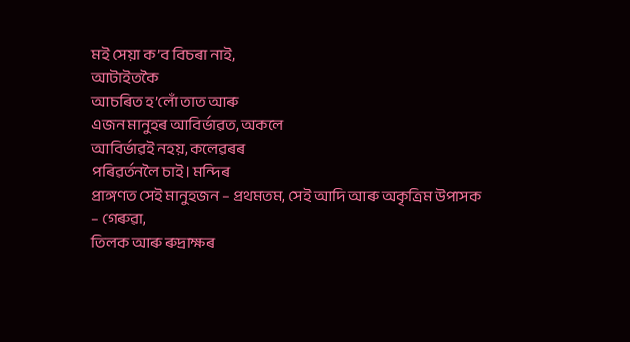মই সেয়া ক’ব বিচৰা নাই,
আটাইতকৈ
আচৰিত হ’লোঁ তাত আৰু
এজন মানুহৰ আবির্ভাৱত, অকলে
আবির্ভাৱই নহয়, কলেৱৰৰ
পৰিৱর্তনলৈ চাই। মন্দিৰ
প্রাঙ্গণত সেই মানুহজন – প্রথমতম, সেই আদি আৰু অকৃত্রিম উপাসক
– গেৰুৱা,
তিলক আৰু ৰুদ্রাক্ষৰ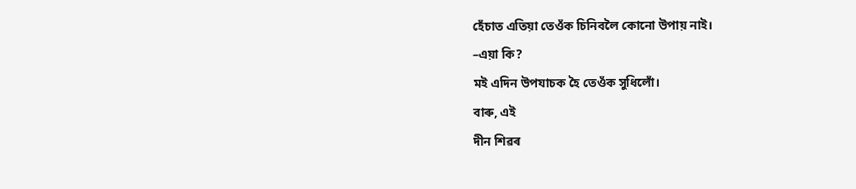হেঁচাত এতিয়া তেওঁক চিনিবলৈ কোনো উপায় নাই।
–এয়া কি?
মই এদিন উপযাচক হৈ তেওঁক সুধিলোঁ।
বাৰু, এই
দীন শিৱৰ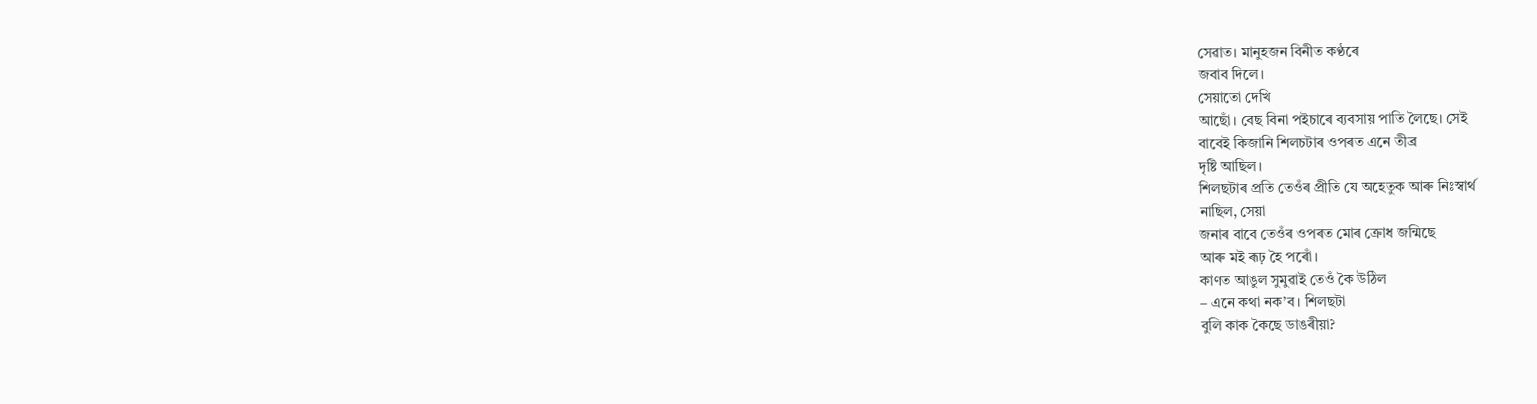সেৱাত। মানুহজন বিনীত কণ্ঠৰে
জবাব দিলে।
সেয়াতো দেখি
আছোঁ। বেছ বিনা পইচাৰে ব্যবসায় পাতি লৈছে। সেই
বাবেই কিজানি শিলচটাৰ ওপৰত এনে তীব্র
দৃষ্টি আছিল।
শিলছটাৰ প্রতি তেওঁৰ প্রীতি যে অহেতুক আৰু নিঃস্বার্থ
নাছিল, সেয়া
জনাৰ বাবে তেওঁৰ ওপৰত মোৰ ক্রোধ জন্মিছে
আৰু মই ৰূঢ় হৈ পৰোঁ।
কাণত আঙুল সুমুৱাই তেওঁ কৈ উঠিল
– এনে কথা নক’ব। শিলছটা
বুলি কাক কৈছে ডাঙৰীয়া?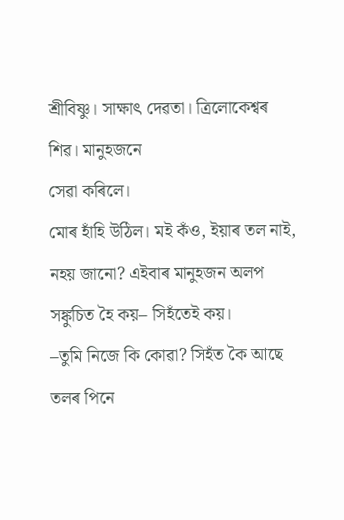শ্রীবিষ্ণু। সাক্ষাৎ দেৱতা। ত্রিলোকেশ্বৰ
শিৱ। মানুহজনে
সেৱা কৰিলে।
মোৰ হাঁহি উঠিল। মই কঁও, ইয়াৰ তল নাই, নহয় জানো? এইবাৰ মানুহজন অলপ সঙ্কুচিত হৈ কয়– সিহঁতেই কয়।
–তুমি নিজে কি কোৱা? সিহঁত কৈ আছে তলৰ পিনে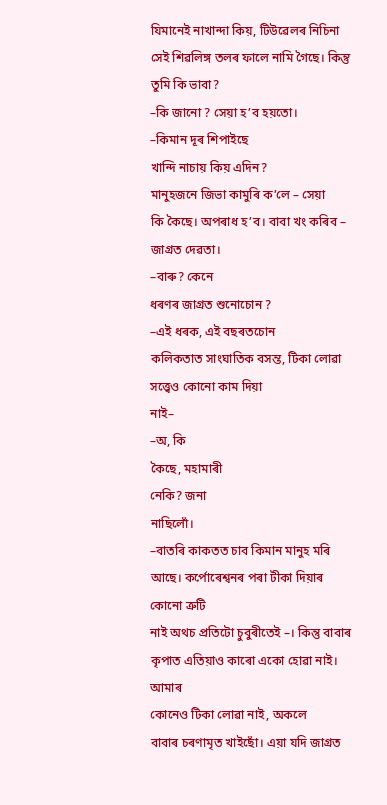যিমানেই নাখান্দা কিয়, টিউৱেলৰ নিচিনা
সেই শিৱলিঙ্গ তলৰ ফালে নামি গৈছে। কিন্তু তুমি কি ভাবা?
–কি জানো ? সেয়া হ’ব হয়তো।
–কিমান দূৰ শিপাইছে
খান্দি নাচায় কিয় এদিন?
মানুহজনে জিভা কামুৰি ক’লে – সেয়া
কি কৈছে। অপৰাধ হ’ব। বাবা খং কৰিব – জাগ্রত দেৱতা।
–বাৰু? কেনে
ধৰণৰ জাগ্রত শুনোচোন ?
–এই ধৰক, এই বছৰতচোন
কলিকতাত সাংঘাতিক বসন্ত, টিকা লোৱা সত্ত্বেও কোনো কাম দিয়া
নাই–
–অ, কি
কৈছে, মহামাৰী
নেকি? জনা
নাছিলোঁ।
–বাতৰি কাকতত চাব কিমান মানুহ মৰি আছে। কর্পোৰেশ্বনৰ পৰা টীকা দিয়াৰ কোনো ত্রুটি
নাই অথচ প্রতিটো চুবুৰীতেই –। কিন্তু বাবাৰ কৃপাত এতিয়াও কাৰো একো হোৱা নাই। আমাৰ
কোনেও টিকা লোৱা নাই, অকলে
বাবাৰ চৰণামৃত খাইছোঁ। এয়া যদি জাগ্রত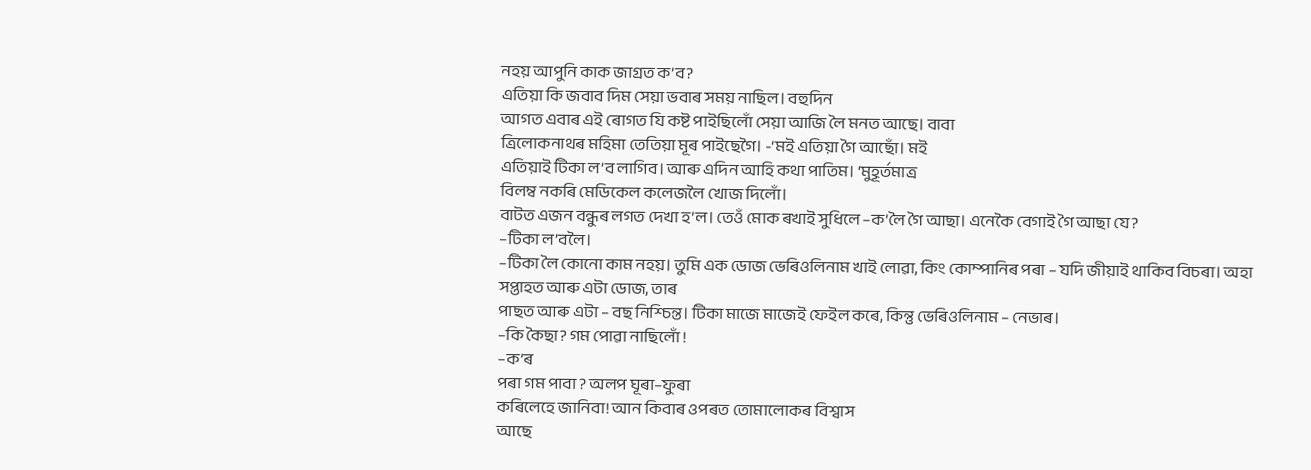নহয় আপুনি কাক জাগ্রত ক’ব?
এতিয়া কি জবাব দিম সেয়া ভবাৰ সময় নাছিল। বহুদিন
আগত এবাৰ এই ৰোগত যি কষ্ট পাইছিলোঁ সেয়া আজি লৈ মনত আছে। বাবা
ত্রিলোকনাথৰ মহিমা তেতিয়া মূৰ পাইছেগৈ। -‘মই এতিয়া গৈ আছোঁ। মই
এতিয়াই টিকা ল’ব লাগিব। আৰু এদিন আহি কথা পাতিম। ‘মুহূর্তমাত্র
বিলম্ব নকৰি মেডিকেল কলেজলৈ খোজ দিলোঁ।
বাটত এজন বন্ধুৰ লগত দেখা হ’ল। তেওঁ মোক ৰখাই সুধিলে –ক’লৈ গৈ আছা। এনেকৈ বেগাই গৈ আছা যে?
–টিকা ল’বলৈ।
–টিকা লৈ কোনো কাম নহয়। তুমি এক ডোজ ভেৰিওলিনাম খাই লোৱা, কিং কোম্পানিৰ পৰা – যদি জীয়াই থাকিব বিচৰা। অহা
সপ্তাহত আৰু এটা ডোজ, তাৰ
পাছত আৰু এটা – বছ নিশ্চিন্ত। টিকা মাজে মাজেই ফেইল কৰে, কিন্তু ভেৰিওলিনাম – নেভাৰ।
–কি কৈছা? গম পোৱা নাছিলোঁ !
–ক’ৰ
পৰা গম পাবা ? অলপ ঘূৰা–ফুৰা
কৰিলেহে জানিবা! আন কিবাৰ ওপৰত তোমালোকৰ বিশ্বাস
আছে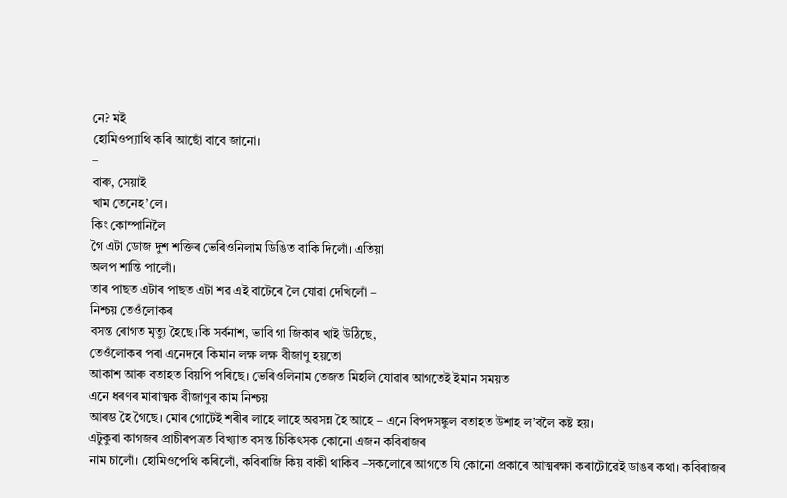নে? মই
হোমিওপ্যাথি কৰি আছোঁ বাবে জানো।
–
বাৰু, সেয়াই
খাম তেনেহ’লে।
কিং কোম্পানিলৈ
গৈ এটা ডোজ দুশ শক্তিৰ ভেৰিওনিলাম ডিঙিত বাকি দিলোঁ। এতিয়া
অলপ শান্তি পালোঁ।
তাৰ পাছত এটাৰ পাছত এটা শৱ এই বাটেৰে লৈ যোৱা দেখিলোঁ –
নিশ্চয় তেওঁলোকৰ
বসন্ত ৰোগত মৃত্যু হৈছে।কি সর্বনাশ, ভাবি গা জিকাৰ খাই উঠিছে,
তেওঁলোকৰ পৰা এনেদৰে কিমান লক্ষ লক্ষ বীজাণু হয়তো
আকাশ আৰু বতাহত বিয়পি পৰিছে। ভেৰিওলিনাম তেজত মিহলি যোৱাৰ আগতেই ইমান সময়ত
এনে ধৰণৰ মাৰাত্মক বীজাণুৰ কাম নিশ্চয়
আৰম্ভ হৈ গৈছে। মোৰ গোটেই শৰীৰ লাহে লাহে অৱসন্ন হৈ আহে – এনে বিপদসঙ্কুল বতাহত উশাহ ল’বলৈ কষ্ট হয়।
এটুকুৰা কাগজৰ প্রাচীৰপত্রত বিখ্যাত বসন্ত চিকিৎসক কোনো এজন কবিৰাজৰ
নাম চালোঁ। হোমিওপেথি কৰিলোঁ, কবিৰাজি কিয় বাকী থাকিব –সকলোৰে আগতে যি কোনো প্রকাৰে আত্মৰক্ষা কৰাটোৱেই ডাঙৰ কথা। কবিৰাজৰ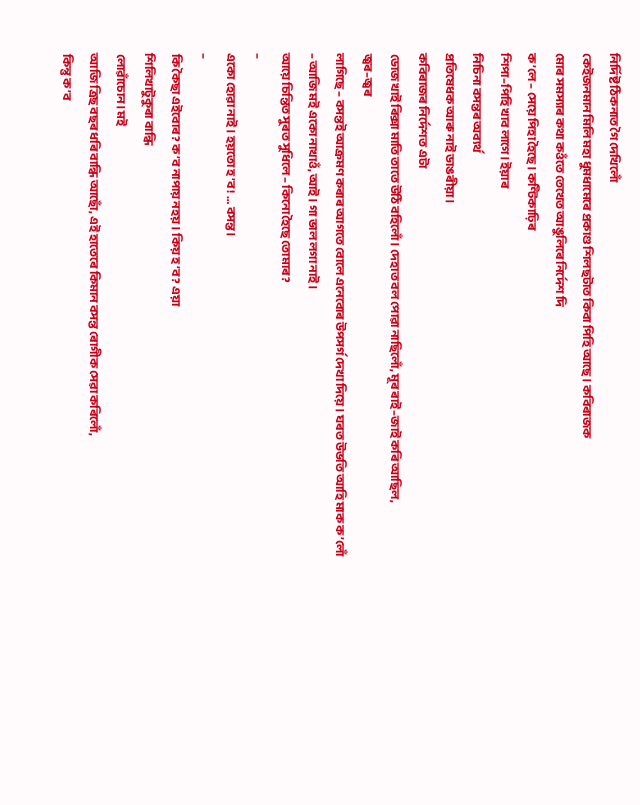নির্দিষ্ট ঠিকনাত গৈ দেখিলোঁ
কেইজনমান মিলি মহা ধুমধামেৰে প্রকাণ্ড শিলছটাত কিবা পিহি আছে। কবিৰাজক
মোৰ সমস্যাৰ কথা কওঁতে তেখেত আঙুলিৰে নির্দেশ দি
ক’লে – সেয়ে পিহা হৈছে। কণ্টিকাঢ়িৰ
শিপা–পিহি খাব লাগে। ইয়াৰ
নিচিনা বসন্তৰ অব্যর্থ
প্রতিষেধক আৰু নাই ডাঙৰীয়া।
কবিৰাজৰ নির্দেশত এটা
ডোজ খাই ৰিক্সা মাতি তাতে উঠি বহিলোঁ। দেহাত বল পোৱা নাছিলোঁ, মূৰ ৰাই–জাই কৰি আছিল,
জ্বৰ–জ্বৰ
লাগিছে – বসন্তই আক্রমণ কৰাৰ আগতে বোলে এনেবোৰ উপসর্গ দেখা দিয়ে। ঘৰত উভতি আহি মাক ক’লোঁ
– আজি মই একো নাখাওঁ, আই। গা ভাল লগা নাই।
আয়ে চিন্তিত সুৰত সুধিলে – কিনো হৈছে তোমাৰ?
–
একো হোৱা নাই। হয়তো হ’ব! … বসন্ত।
–
কি কৈছা এইবোৰ? ক’ব নাপায় নহয়। কিয় হ’ব? এয়া
শিলিখাটুকুৰা বান্ধি
লোৱাঁচোন। মই
আজি ত্রিছ বছৰ ধৰি বান্ধি আছোঁ, এই হাতেৰে কিমান বসন্ত ৰোগীক সেৱা কৰিলোঁ,
কিন্তু ক’ব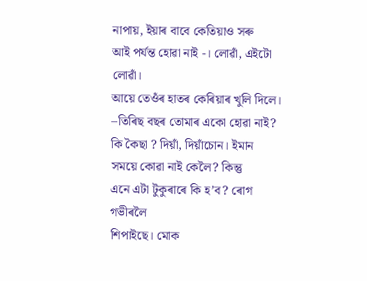নাপায়, ইয়াৰ বাবে কেতিয়াও সৰু
আই পর্যন্ত হোৱা নাই -। লোৱাঁ, এইটো লোৱাঁ।
আয়ে তেওঁৰ হাতৰ কেৰিয়াৰ খুলি দিলে।
–তিৰিছ বছৰ তোমাৰ একো হোৱা নাই?
কি কৈছা ? দিয়াঁ, দিয়াঁচোন। ইমান
সময়ে কোৱা নাই কেলৈ? কিন্তু
এনে এটা টুকুৰাৰে কি হ’ব? ৰোগ গভীৰলৈ
শিপাইছে। মোক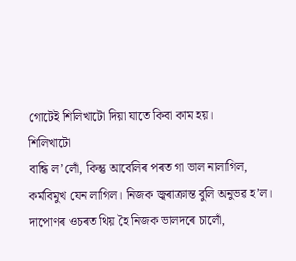গোটেই শিলিখাটো দিয়া যাতে কিবা কাম হয়।
শিলিখাটো
বান্ধি ল’লোঁ, কিন্তু আবেলিৰ পৰত গা ভাল নালাগিল,
কর্মবিমুখ যেন লাগিল। নিজক জ্বৰাক্রান্ত বুলি অনুভৱ হ’ল। দাপোণৰ ওচৰত থিয় হৈ নিজক ভালদৰে চালোঁ,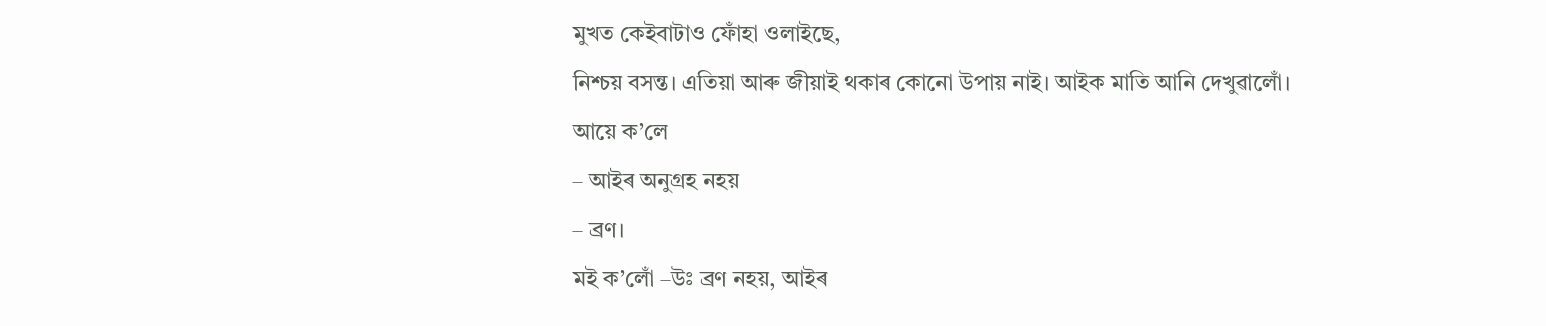মুখত কেইবাটাও ফোঁহা ওলাইছে,
নিশ্চয় বসন্ত। এতিয়া আৰু জীয়াই থকাৰ কোনো উপায় নাই। আইক মাতি আনি দেখুৱালোঁ।
আয়ে ক’লে
– আইৰ অনুগ্রহ নহয়
– ব্রণ।
মই ক’লোঁ –উঃ ব্রণ নহয়, আইৰ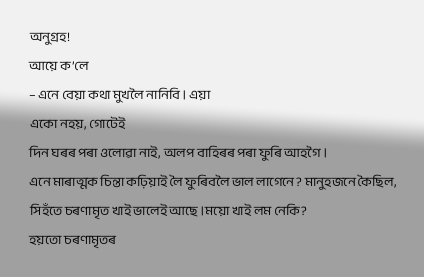অনুগ্রহ!
আয়ে ক’লে
– এনে বেয়া কথা মুখলৈ নানিবি। এয়া
একো নহয়, গোটেই
দিন ঘৰৰ পৰা ওলোৱা নাই, অলপ বাহিৰৰ পৰা ফুৰি আহগৈ।
এনে মাৰাত্মক চিন্তা কঢ়িয়াই লৈ ফুৰিবলৈ ভাল লাগেনে? মানুহজনে কৈছিল, সিহঁতে চৰণামৃত খাই ভালেই আছে।ময়ো খাই লম নেকি?
হয়তো চৰণামৃতৰ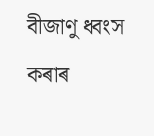বীজাণু ধ্বংস কৰাৰ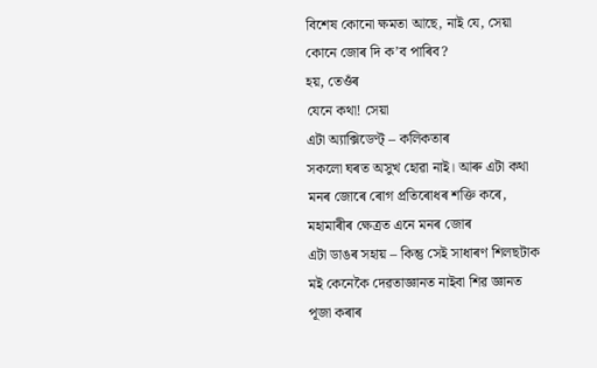বিশেষ কোনো ক্ষমতা আছে, নাই যে, সেয়া কোনে জোৰ দি ক’ব পাৰিব?
হয়, তেওঁৰ
যেনে কথা! সেয়া
এটা অ্যাক্সিডেণ্ট্ – কলিকতাৰ
সকলো ঘৰত অসুখ হোৱা নাই। আৰু এটা কথা মনৰ জোৰে ৰোগ প্রতিৰোধৰ শক্তি কৰে, মহামাৰীৰ ক্ষেত্রত এনে মনৰ জোৰ
এটা ডাঙৰ সহায় – কিন্তু সেই সাধাৰণ শিলছটাক মই কেনেকৈ দেৱতাজ্ঞানত নাইবা শিৱ জ্ঞানত
পূজা কৰাৰ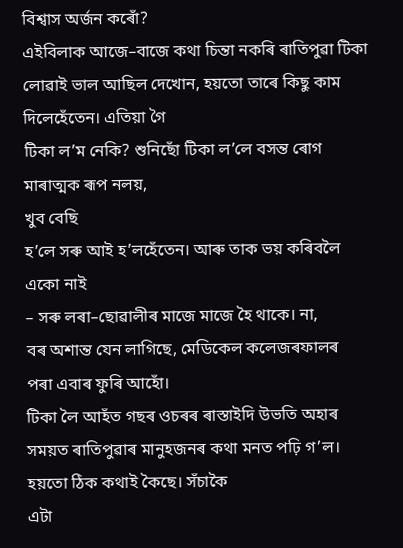বিশ্বাস অর্জন কৰোঁ?
এইবিলাক আজে–বাজে কথা চিন্তা নকৰি ৰাতিপুৱা টিকা লোৱাই ভাল আছিল দেখোন, হয়তো তাৰে কিছু কাম দিলেহেঁতেন। এতিয়া গৈ
টিকা ল’ম নেকি? শুনিছোঁ টিকা ল’লে বসন্ত ৰোগ মাৰাত্মক ৰূপ নলয়,
খুব বেছি
হ’লে সৰু আই হ’লহেঁতেন। আৰু তাক ভয় কৰিবলৈ একো নাই
– সৰু লৰা–ছোৱালীৰ মাজে মাজে হৈ থাকে। না,
বৰ অশান্ত যেন লাগিছে, মেডিকেল কলেজৰফালৰ
পৰা এবাৰ ফুৰি আহোঁ।
টিকা লৈ আহঁত গছৰ ওচৰৰ ৰাস্তাইদি উভতি অহাৰ সময়ত ৰাতিপুৱাৰ মানুহজনৰ কথা মনত পঢ়ি গ’ল। হয়তো ঠিক কথাই কৈছে। সঁচাকৈ
এটা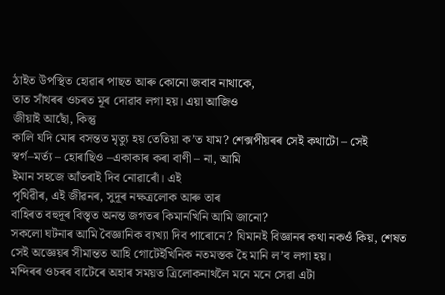ঠাইত উপস্থিত হোৱাৰ পাছত আৰু কোনো জবাব নাথাকে,
তাত সাঁথৰৰ ওচৰত মূৰ দোৱাব লগা হয়। এয়া আজিও
জীয়াই আছোঁ, কিন্তু
কালি যদি মোৰ বসন্তত মৃত্যু হয় তেতিয়া ক’ত যাম? শেক্সপীয়ৰৰ সেই কথাটো – সেই স্বর্গ–মর্ত্য – হোৰাছিও –একাকাৰ কৰা বাণী – না, আমি
ইমান সহজে আঁতৰাই দিব নোৱাৰোঁ। এই
পৃথিৱীৰ, এই জীৱনৰ, সুদূৰ নক্ষত্রলোক আৰু তাৰ
বাহিৰত বহুদূৰ বিস্তৃত অনন্ত জগতৰ কিমানখিনি আমি জানো?
সকলো ঘটনাৰ আমি বৈজ্ঞানিক ব্যখ্যা দিব পাৰোনে? যিমানই বিজ্ঞানৰ কথা নকওঁ কিয়, শেষত
সেই অজ্ঞেয়ৰ সীমান্তত আহি গোটেইখিনিক নতমস্তক হৈ মানি ল’ব লগা হয়।
মন্দিৰৰ ওচৰৰ বাটেৰে অহাৰ সময়ত ত্রিলোকনাথলৈ মনে মনে সেৱা এটা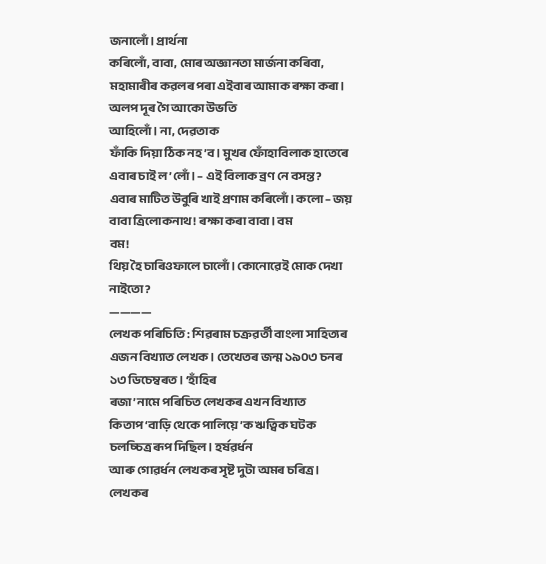জনালোঁ। প্রার্থনা
কৰিলোঁ, বাবা, মোৰ অজ্ঞানতা মার্জনা কৰিবা, মহামাৰীৰ কৱলৰ পৰা এইবাৰ আমাক ৰক্ষা কৰা।
অলপ দূৰ গৈ আকো উভতি
আহিলোঁ। না, দেৱতাক
ফাঁকি দিয়া ঠিক নহ’ব। মুখৰ ফোঁহাবিলাক হাতেৰে এবাৰ চাই ল’লোঁ। – এই বিলাক ব্রণ নে বসন্ত?
এবাৰ মাটিত উবুৰি খাই প্রণাম কৰিলোঁ। কলো – জয় বাবা ত্রিলোকনাথ! ৰক্ষা কৰা বাবা। বম
বম!
থিয় হৈ চাৰিওফালে চালোঁ। কোনোৱেই মোক দেখা নাইতো?
————
লেখক পৰিচিতি : শিৱৰাম চক্রৱর্তী বাংলা সাহিত্যৰ এজন বিখ্যাত লেখক। তেখেতৰ জন্ম ১৯০৩ চনৰ ১৩ ডিচেম্বৰত। ‘হাঁহিৰ
ৰজা’ নামে পৰিচিত লেখকৰ এখন বিখ্যাত
কিতাপ ‘বাড়ি থেকে পালিয়ে’ক ঋত্বিক ঘটক চলচ্চিত্র ৰূপ দিছিল। হর্ষৱর্ধন
আৰু গোৱর্ধন লেখকৰ সৃষ্ট দুটা অমৰ চৰিত্র। লেখকৰ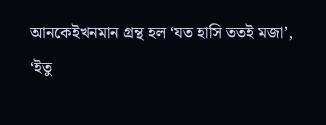আনকেইখনমান গ্রন্থ হল ‘যত হাসি ততই মজা’,
‘ইতু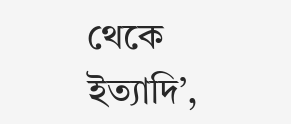থেকে ইত্যাদি’,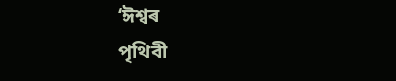‘ঈশ্বৰ
পৃথিবী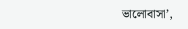ভালোবাসা’,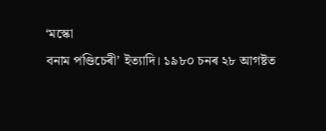‘মস্কো
বনাম পণ্ডিচেৰী’ ইত্যাদি। ১৯৮০ চনৰ ২৮ আগষ্টত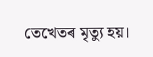তেখেতৰ মৃত্যু হয়।